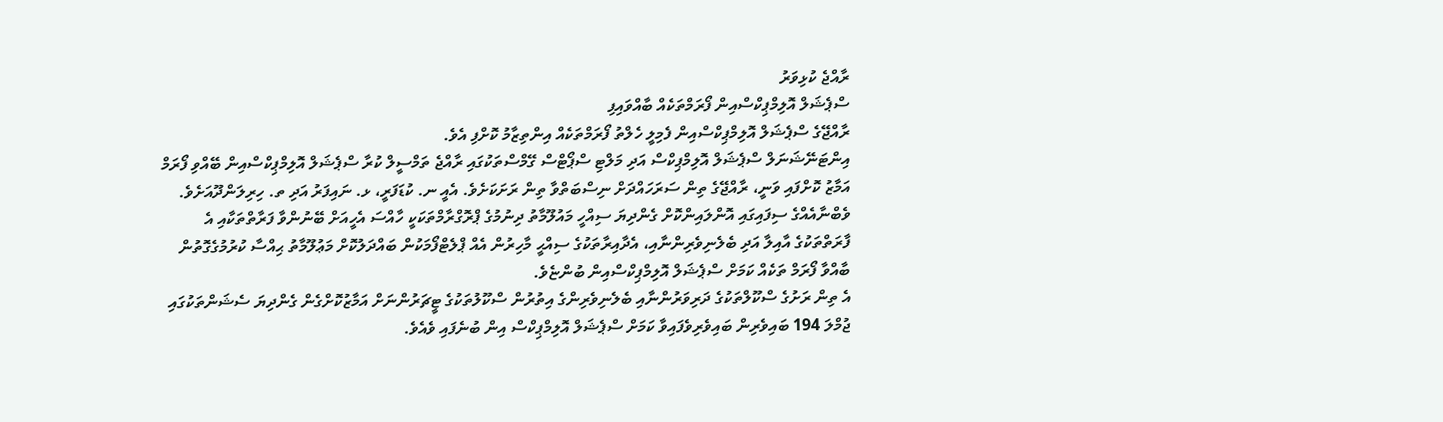ރާއްޖެ ކުޅިވަރު
ސްޕެޝަލް އޮލިމްޕިކްސްއިން ފޯރަމްތަކެއް ބާއްވައިފި
ރާއްޖޭގެ ސްޕެޝަލް އޮލިމްޕިކްސްއިން ފެމިލީ ހެލްތު ފޯރަމްތަކެއް އިންތިޒާމު ކޮށްފި އެވެ.
އިންޓަނޭޝަނަލް ސްޕެޝަލް އޮލިމްޕިކްސް އަދި މަލްޓި ސްޕޯޓްސް ގޭމްސްތަކުގައި ރާއްޖެ ތަމްސީލް ކުރާ ސްޕެޝަލް އޮލިމްޕިކްސްއިން ބޭއްވި ފޯރަމް އަމާޒު ކޮށްފައި ވަނީ، ރާއްޖޭގެ ތިން ސަރަހައްދަށް ނިސްބަތްވާ ތިން ރަށަކަށެވެ. އެއީ ނ. ކުޑަފަރީ، ޅ. ނައިފަރު އަދި ތ. ހިރިލަންދޫއަށެވެ.
ވެބްނާއެއްގެ ސިފައިގައި އޮންލައިންކޮށް ގެންދިޔަ ސިއްހީ މައުލޫމާތު ދިނުމުގެ ޕްރޮގްރާމްތަކަކީ ހާއްސަ އެހީއަށް ބޭނުންވާ ފަރާތްތަކާއި އެ ފާރަތްތަކުގެ އާއިލާ އަދި ބެލެނިވެރިންނާއި، އެދާއިރާތަކުގެ ސިއްޙީ މާހިރުން އެއް ޕްލެޓްފޯމަކުން ބައްދަލުކޮށް މަޢުލޫމާތު ޙިއްސާ ކުރުމުގެގޮތުން ބާއްވާ ފޯރަމް ތަކެއް ކަމަށް ސްޕެޝަލް އޮލިމްޕިކްސްއިން ބުންޏެވެ.
އެ ތިން ރަށުގެ ސްކޫލްތަކުގެ ދަރިވަރުންނާއި ބެލެނިވެރިންގެ އިތުރުން ސްކޫލުތަކުގެ ޓީޗަރުންނަށް އަމާޒުކޮށްގެން ގެންދިޔަ ސެޝަންތަކުގައި ޖުމްލަ 194 ބައިވެރިން ބައިވެރިވެފައިވާ ކަމަށް ސްޕެޝަލް އޮލިމްޕިކްސް އިން ބުނެފައި ވެއެވެ.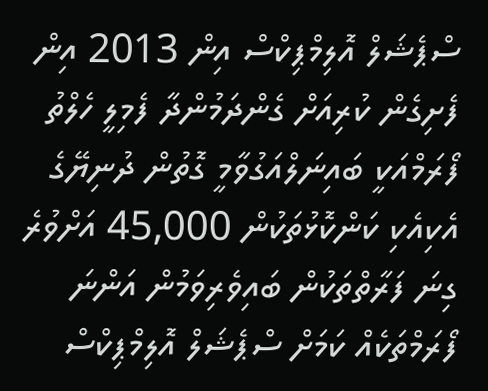ސްޕެޝަލް އޮލިމްޕިކްސް އިން 2013 އިން ފެށިގެން ކުރިއަށް ގެންދަމުންދާ ފެމިލީ ހެލްތު ފޯރަމްއަކީ ބައިނަލްއަގުވާމީ ގޮތުން ދުނިޔޭގެ އެކިއެކި ކަންކޮޅުތަކުން 45,000 އަށްވުރެ ގިނަ ފަރާތްތަކުން ބައިވެރިވަމުން އަންނަ ފޯރަމްތަކެއް ކަމަށް ސްޕެޝަލް އޮލިމްޕިކްސް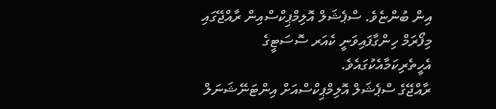އިން ބުންޏެވެ. ސްޕެޝަލް އޮލިމްޕިކްސްއިން ރާއްޖޭގައި މިފޯރަމް ހިންގާފައިވަނީ ކެއަރ ސޮސަޓީގެ އެހީތެރިކަމާއެކުގައެވެ.
ރާއްޖޭގެ ސްޕެޝަލް އޮލިމްޕިކްސްއަށް އިންޓަނޭޝަނަލް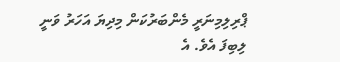ޕްރިލިމިނަރީ މެންބަރުކަން މިދިޔަ އަހަރު ވަނީ ލިބިފަ އެވެ. އެ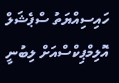ހައިސިއްޔަތު ސްޕެޝަލް އޮލިމްޕިކްސްއަށް ލިބުނީ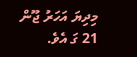މިދިޔަ އަހަރު ޖޫން 21 ގަ އެވެ.